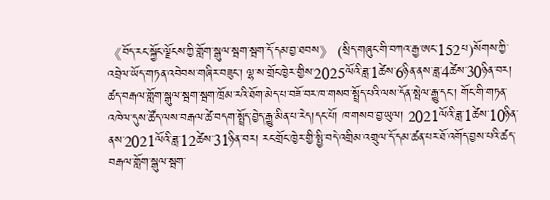《བོད་རང་སྐྱོང་ལྗོངས་ཀྱི་གློག་སྒུལ་སྦག་སྦག་དོ་དམ་བྱ་ཐབས》 (སྲིད་གཞུང་གི་བཀའ་རྒྱ་ཨང་152པ)སོགས་ཀྱི་འབྲེལ་ཡོད་གཏན་འབེབས་གཞིར་བཟུང་། ལྷ་ས་གྲོང་ཁྱེར་གྱིས་2025ལོའི་ཟླ་1ཚེས་6ཉིན་ནས་ཟླ་4ཚེས་30ཉིན་བར། ཚད་བརྒལ་གློག་སྒུལ་སྦག་སྦག་ཁྲོམ་རའི་ཐོག་མེད་པ་བཟོ་བར་ཁ་གསབ་སྤྲོད་པའི་ལས་དོན་སྤེལ་རྒྱུ་དང་། གོང་གི་གཏན་འཁེལ་དུས་ཚོད་ལས་བརྒལ་ཚེ་བདག་སྤྲོད་བྱེད་རྒྱུ་མིན་པ་རེད།དང་པོ། ཁ་གསབ་བྱ་ཡུལ། 2021ལོའི་ཟླ་1ཚེས་10ཉིན་ནས་2021ལོའི་ཟླ་12ཚེས་31ཉིན་བར། རང་གྲོང་ཁྱེར་གྱི་སྤྱི་བདེ་འགྲིམ་འགྲུལ་དོ་དམ་ཚན་པར་ཐོ་འགོད་བྱས་པའི་ཚད་བརྒལ་གློག་སྒུལ་སྦག་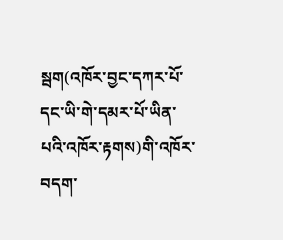སྦག(འཁོར་བྱང་དཀར་པོ་དང་ཡི་གེ་དམར་པོ་ཡིན་པའི་འཁོར་རྟགས)གི་འཁོར་བདག་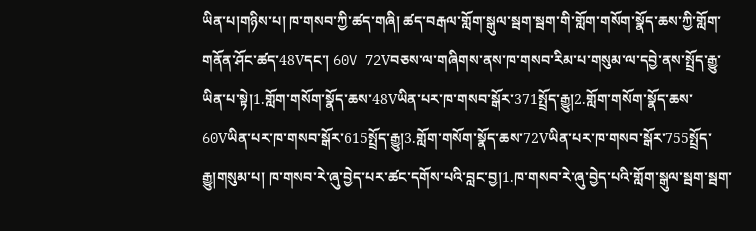ཡིན་པ།གཉིས་པ། ཁ་གསབ་ཀྱི་ཚད་གཞི། ཚད་བརྒལ་གློག་སྒུལ་སྦག་སྦག་གི་གློག་གསོག་སྣོད་ཆས་ཀྱི་གློག་གནོན་ཤོང་ཚད་48Vདང་། 60V 72Vབཅས་ལ་གཞིགས་ནས་ཁ་གསབ་རིམ་པ་གསུམ་ལ་དབྱེ་ནས་སྤྲོད་རྒྱུ་ཡིན་པ་སྟེ།1.གློག་གསོག་སྣོད་ཆས་48Vཡིན་པར་ཁ་གསབ་སྒོར་371སྤྲོད་རྒྱུ།2.གློག་གསོག་སྣོད་ཆས་60Vཡིན་པར་ཁ་གསབ་སྒོར་615སྤྲོད་རྒྱུ།3.གློག་གསོག་སྣོད་ཆས་72Vཡིན་པར་ཁ་གསབ་སྒོར་755སྤྲོད་རྒྱུ།གསུམ་པ། ཁ་གསབ་རེ་ཞུ་བྱེད་པར་ཚང་དགོས་པའི་བླང་བྱ།1.ཁ་གསབ་རེ་ཞུ་བྱེད་པའི་གློག་སྒུལ་སྦག་སྦག་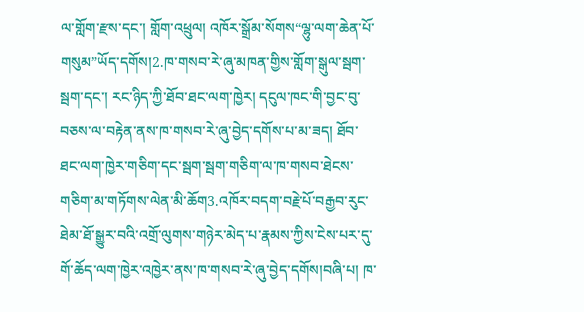ལ་གློག་རྫས་དང་། གློག་འཕྲུལ། འཁོར་སྒྲོམ་སོགས“ལྷུ་ལག་ཆེན་པོ་གསུམ”ཡོད་དགོས།2.ཁ་གསབ་རེ་ཞུ་མཁན་གྱིས་གློག་སྒུལ་སྦག་སྦག་དང་། རང་ཉིད་ཀྱི་ཐོབ་ཐང་ལག་ཁྱེར། དངུལ་ཁང་གི་བྱང་བུ་བཅས་ལ་བརྟེན་ནས་ཁ་གསབ་རེ་ཞུ་བྱེད་དགོས་པ་མ་ཟད། ཐོབ་ཐང་ལག་ཁྱེར་གཅིག་དང་སྦག་སྦག་གཅིག་ལ་ཁ་གསབ་ཐེངས་གཅིག་མ་གཏོགས་ལེན་མི་ཆོག3.འཁོར་བདག་བརྗེ་པོ་བརྒྱབ་རུང་ཐེམ་ཐོ་སྒྱུར་བའི་འགྲོ་ལུགས་གཉེར་མེད་པ་རྣམས་ཀྱིས་ངེས་པར་དུ་གོ་ཆོད་ལག་ཁྱེར་འཁྱེར་ནས་ཁ་གསབ་རེ་ཞུ་བྱེད་དགོས།བཞི་པ། ཁ་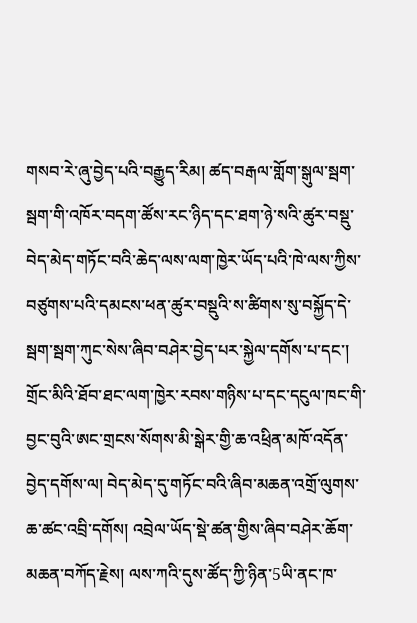གསབ་རེ་ཞུ་བྱེད་པའི་བརྒྱུད་རིམ། ཚད་བརྒལ་གློག་སྒུལ་སྦག་སྦག་གི་འཁོར་བདག་ཚོས་རང་ཉིད་དང་ཐག་ཉེ་སའི་ཚུར་བསྡུ་བེད་མེད་གཏོང་བའི་ཆེད་ལས་ལག་ཁྱེར་ཡོད་པའི་ཁེ་ལས་ཀྱིས་བཙུགས་པའི་དམངས་ཕན་ཚུར་བསྡུའི་ས་ཚིགས་སུ་བསྐྱོད་དེ་སྦག་སྦག་ཀུང་སེས་ཞིབ་བཤེར་བྱེད་པར་སྐྱེལ་དགོས་པ་དང་། གྲོང་མིའི་ཐོབ་ཐང་ལག་ཁྱེར་རབས་གཉིས་པ་དང་དངུལ་ཁང་གི་བྱང་བུའི་ཨང་གྲངས་སོགས་མི་སྒེར་གྱི་ཆ་འཕྲིན་མཁོ་འདོན་བྱེད་དགོས་ལ། བེད་མེད་དུ་གཏོང་བའི་ཞིབ་མཆན་འགྲོ་ལུགས་ཆ་ཚང་འབྲི་དགོས། འབྲེལ་ཡོད་སྡེ་ཚན་གྱིས་ཞིབ་བཤེར་ཆོག་མཆན་བཀོད་རྗེས། ལས་ཀའི་དུས་ཚོད་ཀྱི་ཉིན་5ཡི་ནང་ཁ་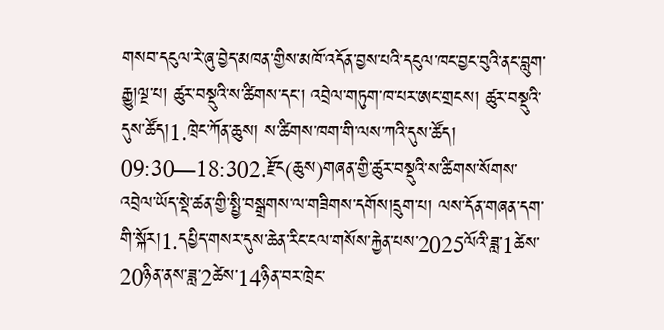གསབ་དངུལ་རེ་ཞུ་བྱེད་མཁན་གྱིས་མཁོ་འདོན་བྱས་པའི་དངུལ་ཁང་བྱང་བུའི་ནང་བླུག་རྒྱུ།ལྔ་པ། ཚུར་བསྡུའི་ས་ཚིགས་དང་། འབྲེལ་གཏུག་ཁ་པར་ཨང་གྲངས། ཚུར་བསྡུའི་དུས་ཚོད།1.ཁྲེང་ཀོན་ཆུས། ས་ཚིགས་ཁག་གི་ལས་ཀའི་དུས་ཚོད། 09:30—18:302.རྫོང(ཆུས)གཞན་གྱི་ཚུར་བསྡུའི་ས་ཚིགས་སོགས་འབྲེལ་ཡོད་སྡེ་ཚན་གྱི་སྤྱི་བསྒྲགས་ལ་གཟིགས་དགོས།དྲུག་པ། ལས་དོན་གཞན་དག་གི་སྐོར།1.དཔྱིད་གསར་དུས་ཆེན་རིང་ངལ་གསོས་རྐྱེན་པས་2025ལོའི་ཟླ་1ཚེས་20ཉིན་ནས་ཟླ་2ཚེས་14ཉིན་བར་ཁྲེང་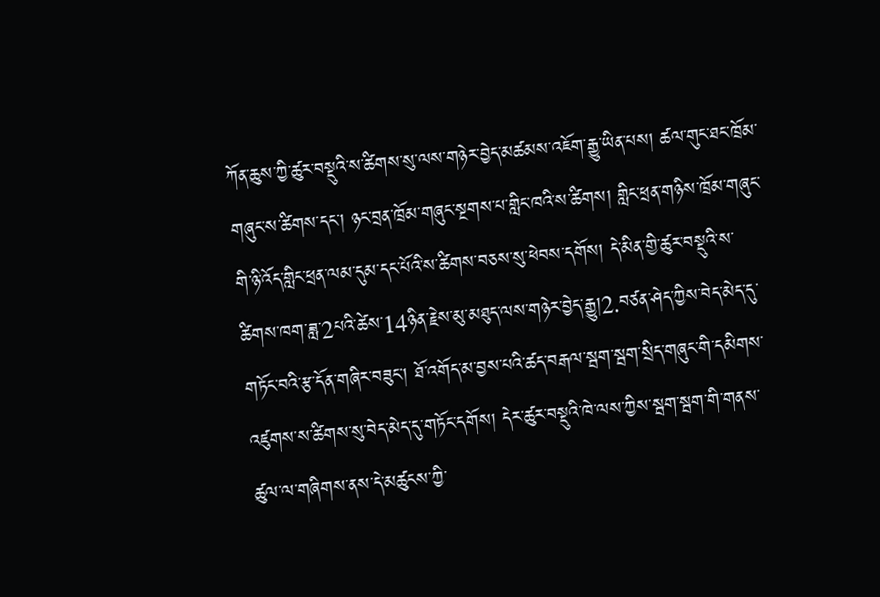ཀོན་ཆུས་ཀྱི་ཚུར་བསྡུའི་ས་ཚིགས་སུ་ལས་གཉེར་བྱེད་མཚམས་འཇོག་རྒྱུ་ཡིན་པས། ཚལ་གུང་ཐང་ཁྲོམ་གཞུང་ས་ཚིགས་དང་། ཉང་བྲན་ཁྲོམ་གཞུང་སྔགས་པ་གླིང་ཁའི་ས་ཚིགས། གླིང་ཕྲན་གཉིས་ཁྲོམ་གཞུང་གི་ཉི་འོད་གླིང་ཕྲན་ལམ་དུམ་དང་པོའི་ས་ཚིགས་བཅས་སུ་ཕེབས་དགོས། དེ་མིན་གྱི་ཚུར་བསྡུའི་ས་ཚིགས་ཁག་ཟླ་2པའི་ཚེས་14ཉིན་རྗེས་མུ་མཐུད་ལས་གཉེར་བྱེད་རྒྱུ།2.བཙན་ཤེད་ཀྱིས་བེད་མེད་དུ་གཏོང་བའི་རྩ་དོན་གཞིར་བཟུང་། ཐོ་འགོད་མ་བྱས་པའི་ཚད་བརྒལ་སྦག་སྦག་སྲིད་གཞུང་གི་དམིགས་འཛུགས་ས་ཚིགས་སུ་བེད་མེད་དུ་གཏོང་དགོས། དེར་ཚུར་བསྡུའི་ཁེ་ལས་ཀྱིས་སྦག་སྦག་གི་གནས་ཚུལ་ལ་གཞིགས་ནས་དེ་མཚུངས་ཀྱི་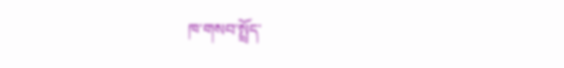ཁ་གསབ་སྤྲོད་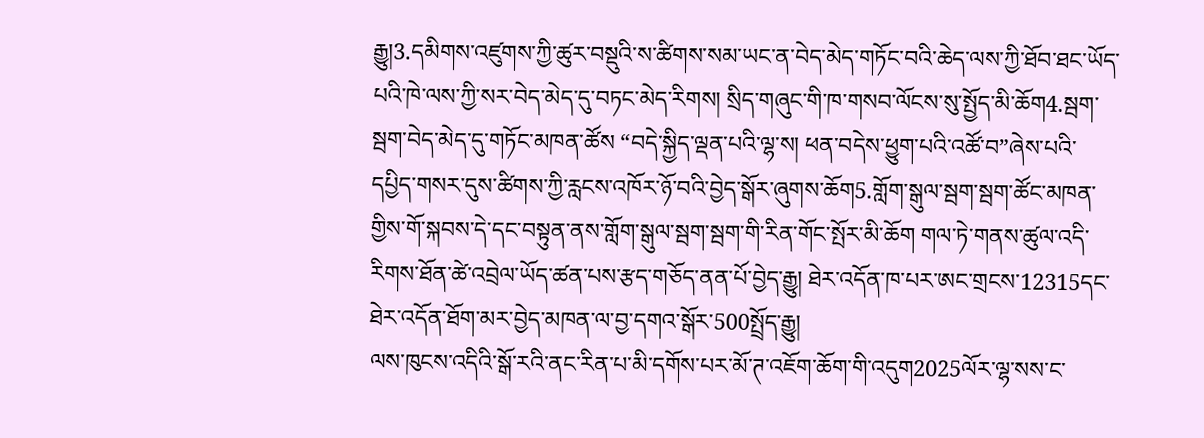རྒྱུ།3.དམིགས་འཛུགས་ཀྱི་ཚུར་བསྡུའི་ས་ཚིགས་སམ་ཡང་ན་བེད་མེད་གཏོང་བའི་ཆེད་ལས་ཀྱི་ཐོབ་ཐང་ཡོད་པའི་ཁེ་ལས་ཀྱི་སར་བེད་མེད་དུ་བཏང་མེད་རིགས། སྲིད་གཞུང་གི་ཁ་གསབ་ལོངས་སུ་སྤྱོད་མི་ཆོག4.སྦག་སྦག་བེད་མེད་དུ་གཏོང་མཁན་ཚོས “བདེ་སྐྱིད་ལྡན་པའི་ལྷ་ས། ཕན་བདེས་ཕྱུག་པའི་འཚོ་བ”ཞེས་པའི་དཔྱིད་གསར་དུས་ཚིགས་ཀྱི་རླངས་འཁོར་ཉོ་བའི་བྱེད་སྒོར་ཞུགས་ཆོག5.གློག་སྒུལ་སྦག་སྦག་ཚོང་མཁན་གྱིས་གོ་སྐབས་དེ་དང་བསྟུན་ནས་གློག་སྒུལ་སྦག་སྦག་གི་རིན་གོང་སྤོར་མི་ཆོག གལ་ཏེ་གནས་ཚུལ་འདི་རིགས་ཐོན་ཚེ་འབྲེལ་ཡོད་ཚན་པས་རྩད་གཅོད་ནན་པོ་བྱེད་རྒྱུ། ཐེར་འདོན་ཁ་པར་ཨང་གྲངས་12315དང་ཐེར་འདོན་ཐོག་མར་བྱེད་མཁན་ལ་བྱ་དགའ་སྒོར་500སྤྲོད་རྒྱུ།
ལས་ཁུངས་འདིའི་སྒོ་རའི་ནང་རིན་པ་མི་དགོས་པར་མོ་ཊ་འཇོག་ཆོག་གི་འདུག2025ལོར་ལྷ་སས་ང་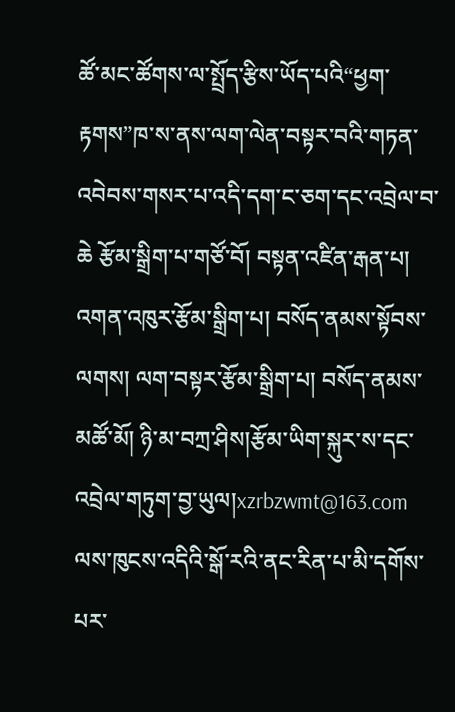ཚོ་མང་ཚོགས་ལ་སྤྲོད་རྩིས་ཡོད་པའི“ཕྱག་རྟགས”ཁ་ས་ནས་ལག་ལེན་བསྟར་བའི་གཏན་འབེབས་གསར་པ་འདི་དག་ང་ཅག་དང་འབྲེལ་བ་ཆེ རྩོམ་སྒྲིག་པ་གཙོ་བོ། བསྟན་འཛིན་རྒན་པ། འགན་འཁུར་རྩོམ་སྒྲིག་པ། བསོད་ནམས་སྟོབས་ལགས། ལག་བསྟར་རྩོམ་སྒྲིག་པ། བསོད་ནམས་མཚོ་མོ། ཉི་མ་བཀྲ་ཤིས།རྩོམ་ཡིག་སྐུར་ས་དང་འབྲེལ་གཏུག་བྱ་ཡུལ།xzrbzwmt@163.com
ལས་ཁུངས་འདིའི་སྒོ་རའི་ནང་རིན་པ་མི་དགོས་པར་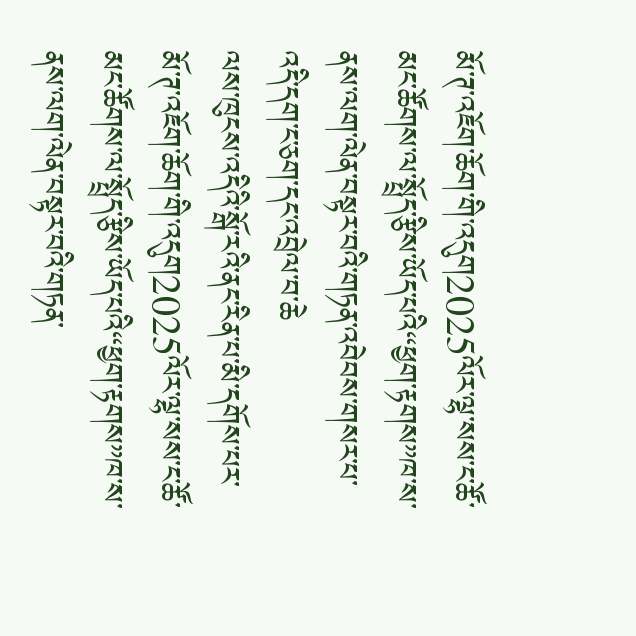མོ་ཊ་འཇོག་ཆོག་གི་འདུག2025ལོར་ལྷ་སས་ང་ཚོ་མང་ཚོགས་ལ་སྤྲོད་རྩིས་ཡོད་པའི“ཕྱག་རྟགས”ཁ་ས་ནས་ལག་ལེན་བསྟར་བའི་གཏན་འབེབས་གསར་པ་འདི་དག་ང་ཅག་དང་འབྲེལ་བ་ཆེ
ལས་ཁུངས་འདིའི་སྒོ་རའི་ནང་རིན་པ་མི་དགོས་པར་མོ་ཊ་འཇོག་ཆོག་གི་འདུག2025ལོར་ལྷ་སས་ང་ཚོ་མང་ཚོགས་ལ་སྤྲོད་རྩིས་ཡོད་པའི“ཕྱག་རྟགས”ཁ་ས་ནས་ལག་ལེན་བསྟར་བའི་གཏན་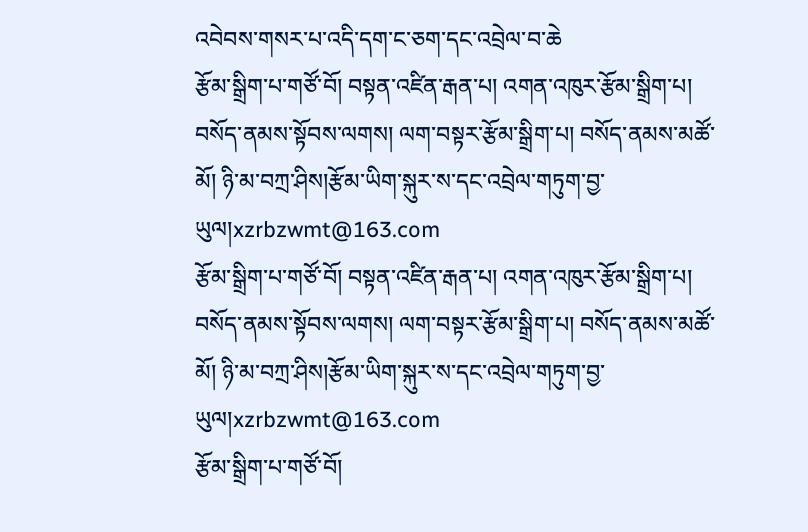འབེབས་གསར་པ་འདི་དག་ང་ཅག་དང་འབྲེལ་བ་ཆེ
རྩོམ་སྒྲིག་པ་གཙོ་བོ། བསྟན་འཛིན་རྒན་པ། འགན་འཁུར་རྩོམ་སྒྲིག་པ། བསོད་ནམས་སྟོབས་ལགས། ལག་བསྟར་རྩོམ་སྒྲིག་པ། བསོད་ནམས་མཚོ་མོ། ཉི་མ་བཀྲ་ཤིས།རྩོམ་ཡིག་སྐུར་ས་དང་འབྲེལ་གཏུག་བྱ་ཡུལ།xzrbzwmt@163.com
རྩོམ་སྒྲིག་པ་གཙོ་བོ། བསྟན་འཛིན་རྒན་པ། འགན་འཁུར་རྩོམ་སྒྲིག་པ། བསོད་ནམས་སྟོབས་ལགས། ལག་བསྟར་རྩོམ་སྒྲིག་པ། བསོད་ནམས་མཚོ་མོ། ཉི་མ་བཀྲ་ཤིས།རྩོམ་ཡིག་སྐུར་ས་དང་འབྲེལ་གཏུག་བྱ་ཡུལ།xzrbzwmt@163.com
རྩོམ་སྒྲིག་པ་གཙོ་བོ།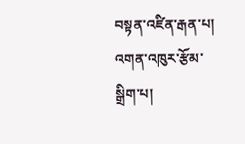བསྟན་འཛིན་རྒན་པ། འགན་འཁུར་རྩོམ་སྒྲིག་པ།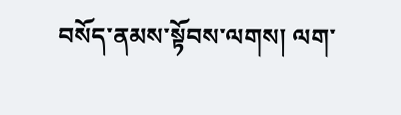བསོད་ནམས་སྟོབས་ལགས། ལག་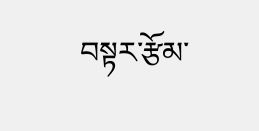བསྟར་རྩོམ་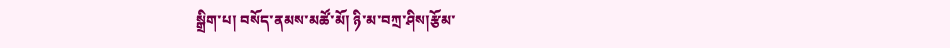སྒྲིག་པ། བསོད་ནམས་མཚོ་མོ། ཉི་མ་བཀྲ་ཤིས།རྩོམ་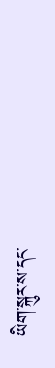ཡིག་སྐུར་ས་དང་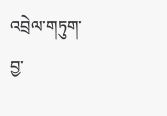འབྲེལ་གཏུག་བྱ་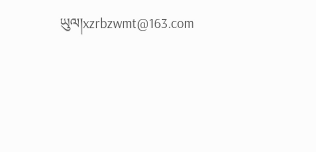ཡུལ།xzrbzwmt@163.com